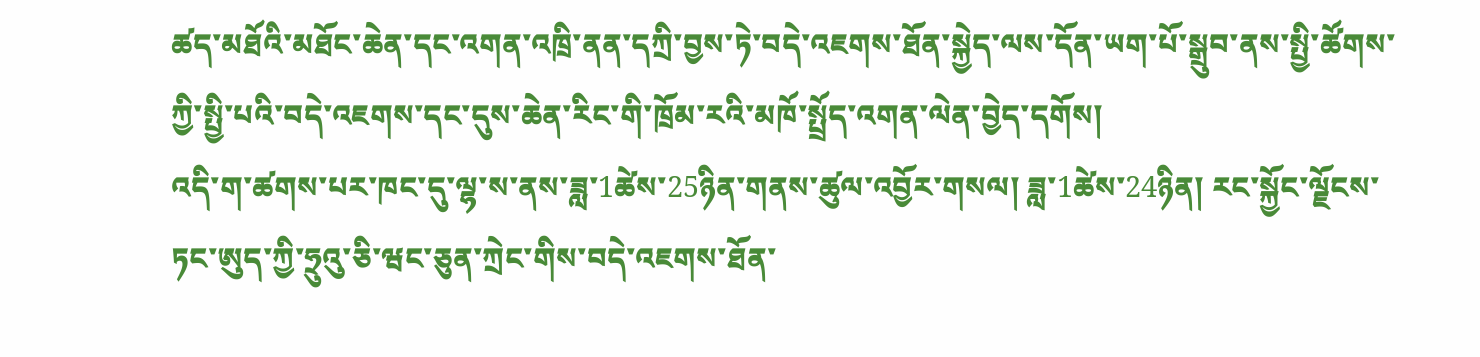ཚད་མཐོའི་མཐོང་ཆེན་དང་འགན་འཁྲི་ནན་དཀྲི་བྱས་ཏེ་བདེ་འཇགས་ཐོན་སྐྱེད་ལས་དོན་ཡག་པོ་སྒྲུབ་ནས་སྤྱི་ཚོགས་ཀྱི་སྤྱི་པའི་བདེ་འཇགས་དང་དུས་ཆེན་རིང་གི་ཁྲོམ་རའི་མཁོ་སྤྲོད་འགན་ལེན་བྱེད་དགོས།
འདི་ག་ཚགས་པར་ཁང་དུ་ལྷ་ས་ནས་ཟླ་1ཚེས་25ཉིན་གནས་ཚུལ་འབྱོར་གསལ། ཟླ་1ཚེས་24ཉིན། རང་སྐྱོང་ལྗོངས་ཏང་ཨུད་ཀྱི་ཧྲུའུ་ཅི་ཝང་ཅུན་ཀྲེང་གིས་བདེ་འཇགས་ཐོན་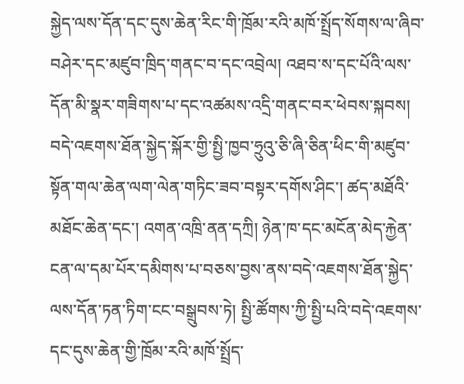སྐྱེད་ལས་དོན་དང་དུས་ཆེན་རིང་གི་ཁྲོམ་རའི་མཁོ་སྤྲོད་སོགས་ལ་ཞིབ་བཤེར་དང་མཛུབ་ཁྲིད་གནང་བ་དང་འབྲེལ། འཐབ་ས་དང་པོའི་ལས་དོན་མི་སྣར་གཟིགས་པ་དང་འཚམས་འདྲི་གནང་བར་ཕེབས་སྐབས། བདེ་འཇགས་ཐོན་སྐྱེད་སྐོར་གྱི་སྤྱི་ཁྱབ་ཧྲུའུ་ཅི་ཞི་ཅིན་ཕིང་གི་མཛུབ་སྟོན་གལ་ཆེན་ལག་ལེན་གཏིང་ཟབ་བསྟར་དགོས་ཤིང་། ཚད་མཐོའི་མཐོང་ཆེན་དང་། འགན་འཁྲི་ནན་དཀྲི། ཉེན་ཁ་དང་མངོན་མེད་རྐྱེན་ངན་ལ་དམ་པོར་དམིགས་པ་བཅས་བྱས་ནས་བདེ་འཇགས་ཐོན་སྐྱེད་ལས་དོན་ཏན་ཏིག་ངང་བསྒྲུབས་ཏེ། སྤྱི་ཚོགས་ཀྱི་སྤྱི་པའི་བདེ་འཇགས་དང་དུས་ཆེན་གྱི་ཁྲོམ་རའི་མཁོ་སྤྲོད་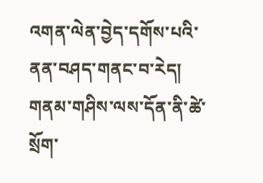འགན་ལེན་བྱེད་དགོས་པའི་ནན་བཤད་གནང་བ་རེད།
གནམ་གཤིས་ལས་དོན་ནི་ཚེ་སྲོག་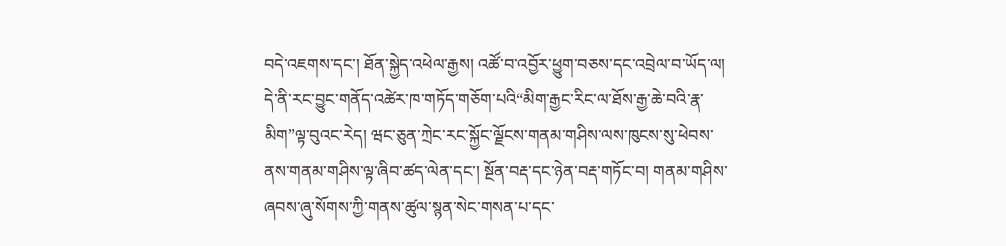བདེ་འཇགས་དང་། ཐོན་སྐྱེད་འཕེལ་རྒྱས། འཚོ་བ་འབྱོར་ཕྱུག་བཅས་དང་འབྲེལ་བ་ཡོད་ལ། དེ་ནི་རང་བྱུང་གནོད་འཚེར་ཁ་གཏོད་གཅོག་པའི“མིག་རྒྱང་རིང་ལ་ཐོས་རྒྱ་ཆེ་བའི་རྣ་མིག”ལྟ་བུའང་རེད། ཝང་ཅུན་ཀྲེང་རང་སྐྱོང་ལྗོངས་གནམ་གཤིས་ལས་ཁུངས་སུ་ཕེབས་ནས་གནམ་གཤིས་ལྟ་ཞིབ་ཚད་ལེན་དང་། སྔོན་བརྡ་དང་ཉེན་བརྡ་གཏོང་བ། གནམ་གཤིས་ཞབས་ཞུ་སོགས་ཀྱི་གནས་ཚུལ་སྙན་སེང་གསན་པ་དང་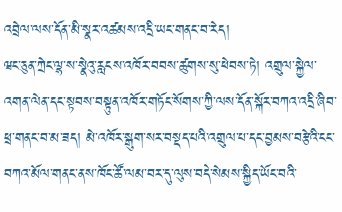འབྲེལ་ལས་དོན་མི་སྣར་འཚམས་འདྲི་ཡང་གནང་བ་རེད།
ཝང་ཅུན་ཀྲེང་ལྷ་ས་སྣེའུ་རླངས་འཁོར་བབས་ཚུགས་སུ་ཕེབས་ཏེ། འགྲུལ་སྐྱེལ་འགན་ལེན་དང་སྟབས་བསྟུན་འཁོར་གཏོང་སོགས་ཀྱི་ལས་དོན་སྐོར་བཀའ་འདྲི་ཞིབ་ཕྲ་གནང་བ་མ་ཟད། མེ་འཁོར་སྒུག་སར་བསྡད་པའི་འགྲུལ་པ་དང་བྱམས་བརྩེའི་ངང་བཀའ་མོལ་གནང་ནས་ཁོང་ཚོ་ལམ་བར་དུ་ལུས་བདེ་སེམས་སྐྱིད་ཡོང་བའི་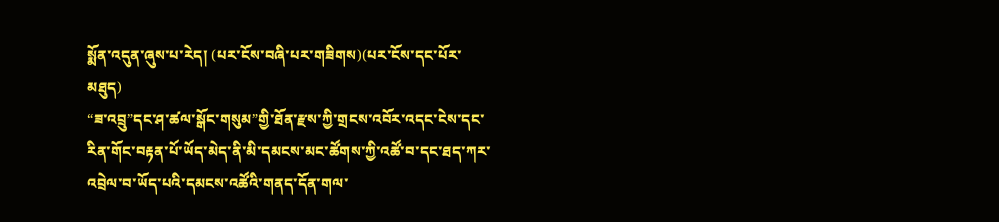སྨོན་འདུན་ཞུས་པ་རེད། (པར་ངོས་བཞི་པར་གཟིགས)(པར་ངོས་དང་པོར་མཐུད)
“ཟ་འབྲུ”དང་ཤ་ཚལ་སྒོང་གསུམ”གྱི་ཐོན་རྫས་ཀྱི་གྲངས་འབོར་འདང་ངེས་དང་རིན་གོང་བརྟན་པོ་ཡོད་མེད་ནི་མི་དམངས་མང་ཚོགས་ཀྱི་འཚོ་བ་དང་ཐད་ཀར་འབྲེལ་བ་ཡོད་པའི་དམངས་འཚོའི་གནད་དོན་གལ་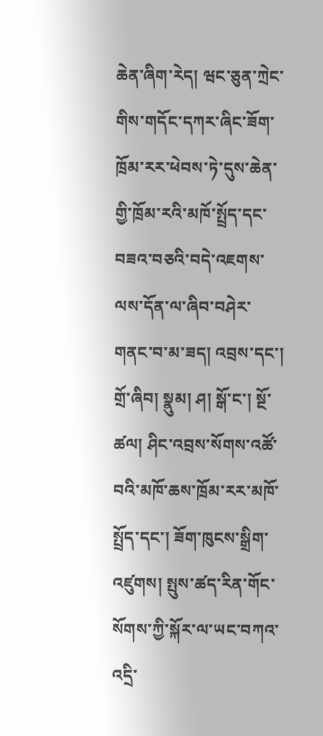ཆེན་ཞིག་རེད། ཝང་ཅུན་ཀྲེང་གིས་གདོང་དཀར་ཞིང་ཟོག་ཁྲོམ་རར་ཕེབས་ཏེ་དུས་ཆེན་གྱི་ཁྲོམ་རའི་མཁོ་སྤྲོད་དང་བཟའ་བཅའི་བདེ་འཇགས་ལས་དོན་ལ་ཞིབ་བཤེར་གནང་བ་མ་ཟད། འབྲས་དང་། གྲོ་ཞིབ། སྣུམ། ཤ། སྒོ་ང་། སྔོ་ཚལ། ཤིང་འབྲས་སོགས་འཚོ་བའི་མཁོ་ཆས་ཁྲོམ་རར་མཁོ་སྤྲོད་དང་། ཟོག་ཁུངས་སྒྲིག་འཛུགས། སྤུས་ཚད་རིན་གོང་སོགས་ཀྱི་སྐོར་ལ་ཡང་བཀའ་འདྲི་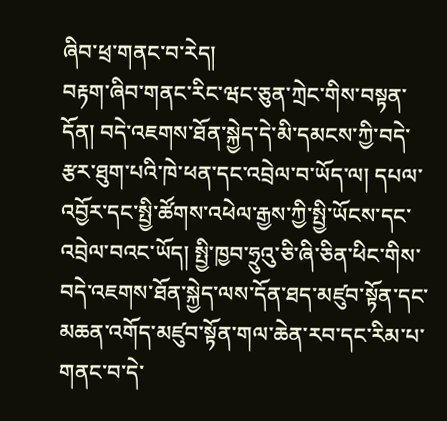ཞིབ་ཕྲ་གནང་བ་རེད།
བརྟག་ཞིབ་གནང་རིང་ཝང་ཅུན་ཀྲེང་གིས་བསྟན་དོན། བདེ་འཇགས་ཐོན་སྐྱེད་དེ་མི་དམངས་ཀྱི་བདེ་རྩར་ཐུག་པའི་ཁེ་ཕན་དང་འབྲེལ་བ་ཡོད་ལ། དཔལ་འབྱོར་དང་སྤྱི་ཚོགས་འཕེལ་རྒྱས་ཀྱི་སྤྱི་ཡོངས་དང་འབྲེལ་བའང་ཡོད། སྤྱི་ཁྱབ་ཧྲུའུ་ཅི་ཞི་ཅིན་ཕིང་གིས་བདེ་འཇགས་ཐོན་སྐྱེད་ལས་དོན་ཐད་མཛུབ་སྟོན་དང་མཆན་འགོད་མཛུབ་སྟོན་གལ་ཆེན་རབ་དང་རིམ་པ་གནང་བ་དེ་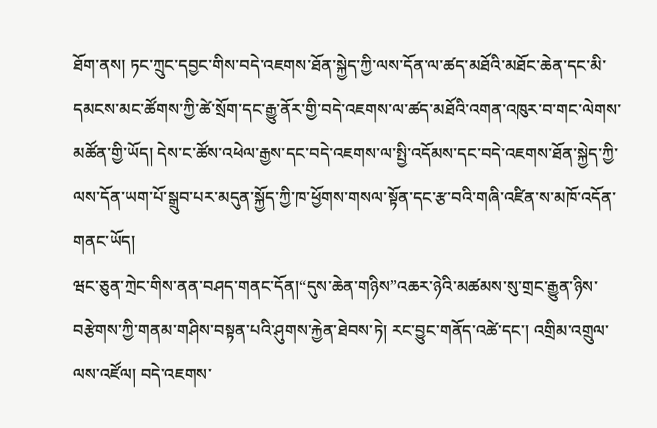ཐོག་ནས། ཏང་ཀྲུང་དབྱང་གིས་བདེ་འཇགས་ཐོན་སྐྱེད་ཀྱི་ལས་དོན་ལ་ཚད་མཐོའི་མཐོང་ཆེན་དང་མི་དམངས་མང་ཚོགས་ཀྱི་ཚེ་སྲོག་དང་རྒྱུ་ནོར་གྱི་བདེ་འཇགས་ལ་ཚད་མཐོའི་འགན་འཁུར་བ་གང་ལེགས་མཚོན་གྱི་ཡོད། དེས་ང་ཚོས་འཕེལ་རྒྱས་དང་བདེ་འཇགས་ལ་སྤྱི་འདོམས་དང་བདེ་འཇགས་ཐོན་སྐྱེད་ཀྱི་ལས་དོན་ཡག་པོ་སྒྲུབ་པར་མདུན་སྐྱོད་ཀྱི་ཁ་ཕྱོགས་གསལ་སྟོན་དང་རྩ་བའི་གཞི་འཛིན་ས་མཁོ་འདོན་གནང་ཡོད།
ཝང་ཅུན་ཀྲེང་གིས་ནན་བཤད་གནང་དོན།“དུས་ཆེན་གཉིས”འཆར་ཉེའི་མཚམས་སུ་གྲང་རྒྱུན་ཉིས་བརྩེགས་ཀྱི་གནམ་གཤིས་བསྟན་པའི་ཤུགས་རྐྱེན་ཐེབས་ཏེ། རང་བྱུང་གནོད་འཚེ་དང་། འགྲིམ་འགྲུལ་ལས་འཛོལ། བདེ་འཇགས་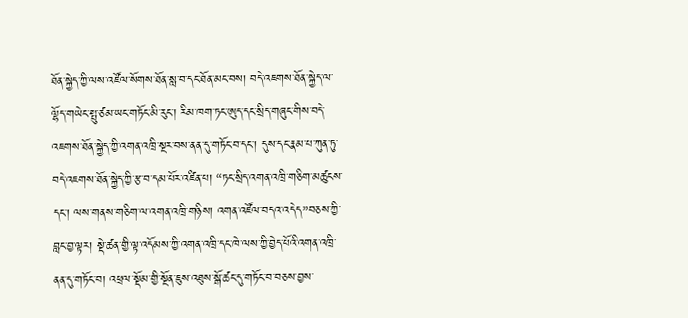ཐོན་སྐྱེད་ཀྱི་ལས་འཛོལ་སོགས་ཐོན་སླ་བ་དང་ཐོན་མང་བས། བདེ་འཇགས་ཐོན་སྐྱེད་ལ་ལྷོད་གཡེང་སྤུ་ཙམ་ཡང་གཏོང་མི་རུང་། རིམ་ཁག་ཏང་ཨུད་དང་སྲིད་གཞུང་གིས་བདེ་འཇགས་ཐོན་སྐྱེད་ཀྱི་འགན་འཁྲི་སྔར་བས་ནན་དུ་གཏོང་བ་དང་། དུས་དང་རྣམ་པ་ཀུན་ཏུ་བདེ་འཇགས་ཐོན་སྐྱེད་ཀྱི་རྩ་བ་དམ་པོར་འཛིན་པ། “ཏང་སྲིད་འགན་འཁྲི་གཅིག་མཚུངས་དང་། ལས་གནས་གཅིག་ལ་འགན་འཁྲི་གཉིས། འགན་འཛོལ་བདའ་འདེད”བཅས་ཀྱི་བླང་བྱ་ལྟར། སྡེ་ཚན་གྱི་ལྟ་འདོམས་ཀྱི་འགན་འཁྲི་དང་ཁེ་ལས་ཀྱི་བྱེད་པོའི་འགན་འཁྲི་ནན་དུ་གཏོང་བ། འཕྲལ་སྡོམ་གྱི་སྔོན་ཇུས་འཐུས་སྒོ་ཚང་དུ་གཏོང་བ་བཅས་བྱས་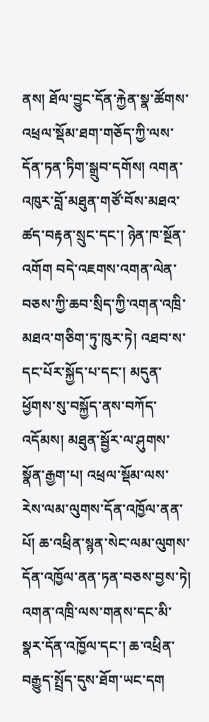ནས། ཐོལ་བྱུང་དོན་རྐྱེན་སྣ་ཚོགས་འཕྲལ་སྡོམ་ཐག་གཅོད་ཀྱི་ལས་དོན་ཏན་ཏིག་སྒྲུབ་དགོས། འགན་འཁུར་བློ་མཐུན་གཙོ་བོས་མཐའ་ཚད་བརྟན་སྲུང་དང་། ཉེན་ཁ་སྔོན་འགོག བདེ་འཇགས་འགན་ལེན་བཅས་ཀྱི་ཆབ་སྲིད་ཀྱི་འགན་འཁྲི་མཐའ་གཅིག་ཏུ་ཁུར་ཏེ། འཐབ་ས་དང་པོར་སྐྱོད་པ་དང་། མདུན་ཕྱོགས་སུ་བསྐྱོད་ནས་བཀོད་འདོམས། མཐུན་སྦྱོར་ལ་ཤུགས་སྣོན་རྒྱག་པ། འཕྲལ་སྡོམ་ལས་རེས་ལམ་ལུགས་དོན་འཁྱོལ་ནན་པོ། ཆ་འཕྲིན་སྙན་སེང་ལམ་ལུགས་དོན་འཁྱོལ་ནན་ཏན་བཅས་བྱས་ཏེ། འགན་འཁྲི་ལས་གནས་དང་མི་སྣར་དོན་འཁྱོལ་དང་། ཆ་འཕྲིན་བརྒྱུད་སྤྲོད་དུས་ཐོག་ཡང་དག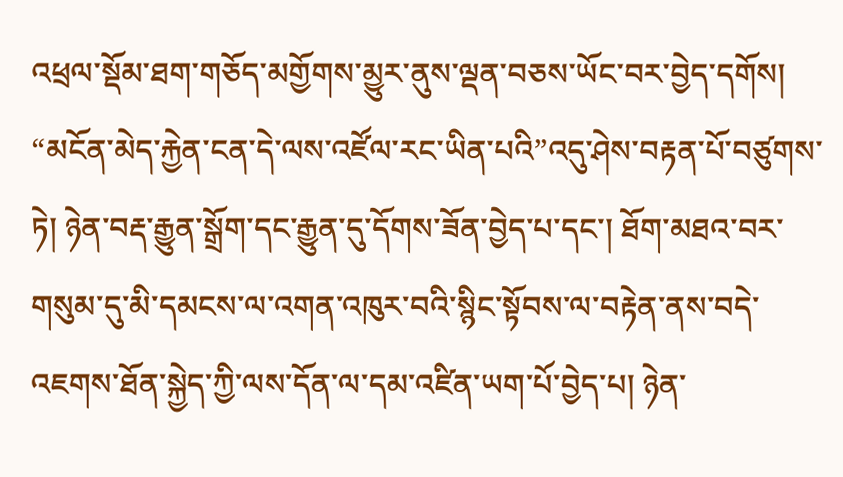འཕྲལ་སྡོམ་ཐག་གཅོད་མགྱོགས་མྱུར་ནུས་ལྡན་བཅས་ཡོང་བར་བྱེད་དགོས།
“མངོན་མེད་རྐྱེན་ངན་དེ་ལས་འཛོལ་རང་ཡིན་པའི”འདུ་ཤེས་བརྟན་པོ་བཙུགས་ཏེ། ཉེན་བརྡ་རྒྱུན་སྒྲོག་དང་རྒྱུན་དུ་དོགས་ཟོན་བྱེད་པ་དང་། ཐོག་མཐའ་བར་གསུམ་དུ་མི་དམངས་ལ་འགན་འཁུར་བའི་སྙིང་སྟོབས་ལ་བརྟེན་ནས་བདེ་འཇགས་ཐོན་སྐྱེད་ཀྱི་ལས་དོན་ལ་དམ་འཛིན་ཡག་པོ་བྱེད་པ། ཉེན་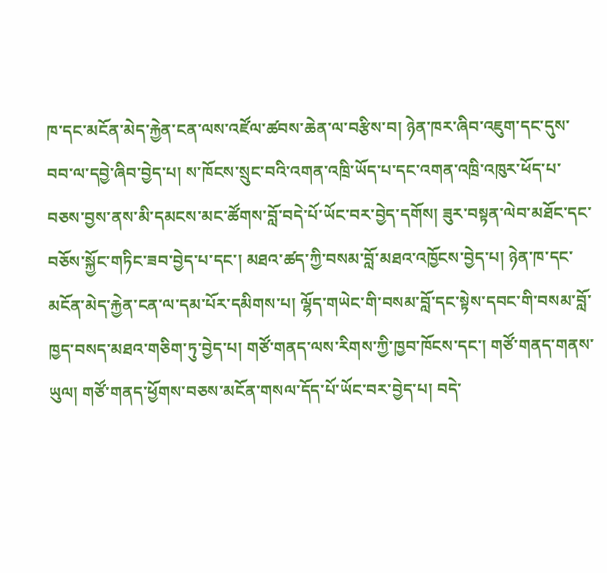ཁ་དང་མངོན་མེད་རྐྱེན་ངན་ལས་འཛོལ་ཚབས་ཆེན་ལ་བརྩིས་བ། ཉེན་ཁར་ཞིབ་འཇུག་དང་དུས་བབ་ལ་དབྱེ་ཞིབ་བྱེད་པ། ས་ཁོངས་སྲུང་བའི་འགན་འཁྲི་ཡོད་པ་དང་འགན་འཁྲི་འཁུར་ཕོད་པ་བཅས་བྱས་ནས་མི་དམངས་མང་ཚོགས་བློ་བདེ་པོ་ཡོང་བར་བྱེད་དགོས། ཟུར་བསྟན་ལེབ་མཐོང་དང་བཅོས་སྐྱོང་གཏིང་ཟབ་བྱེད་པ་དང་། མཐའ་ཚད་ཀྱི་བསམ་བློ་མཐའ་འཁྱོངས་བྱེད་པ། ཉེན་ཁ་དང་མངོན་མེད་རྐྱེན་ངན་ལ་དམ་པོར་དམིགས་པ། ལྷོད་གཡེང་གི་བསམ་བློ་དང་སྟེས་དབང་གི་བསམ་བློ་ཁྱད་བསད་མཐའ་གཅིག་ཏུ་བྱེད་པ། གཙོ་གནད་ལས་རིགས་ཀྱི་ཁྱབ་ཁོངས་དང་། གཙོ་གནད་གནས་ཡུལ། གཙོ་གནད་ཕྱོགས་བཅས་མངོན་གསལ་དོད་པོ་ཡོང་བར་བྱེད་པ། བདེ་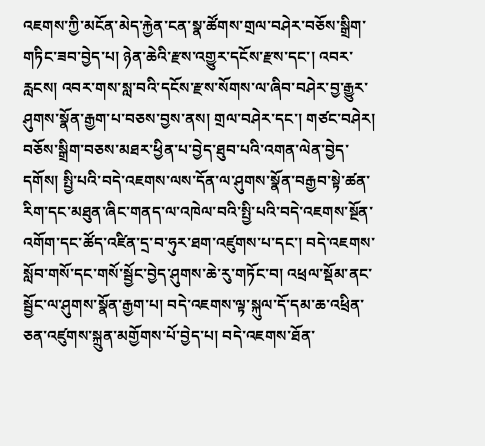འཇགས་ཀྱི་མངོན་མེད་རྐྱེན་ངན་སྣ་ཚོགས་གྲལ་བཤེར་བཅོས་སྒྲིག་གཏིང་ཟབ་བྱེད་པ། ཉེན་ཆེའི་རྫས་འགྱུར་དངོས་རྫས་དང་། འབར་རླངས། འབར་གས་སླ་བའི་དངོས་རྫས་སོགས་ལ་ཞིབ་བཤེར་བྱ་རྒྱུར་ཤུགས་སྣོན་རྒྱག་པ་བཅས་བྱས་ནས། གྲལ་བཤེར་དང་། གཙང་བཤེར། བཅོས་སྒྲིག་བཅས་མཐར་ཕྱིན་པ་བྱེད་ཐུབ་པའི་འགན་ལེན་བྱེད་དགོས། སྤྱི་པའི་བདེ་འཇགས་ལས་དོན་ལ་ཤུགས་སྣོན་བརྒྱབ་སྟེ་ཚན་རིག་དང་མཐུན་ཞིང་གནད་ལ་འཁེལ་བའི་སྤྱི་པའི་བདེ་འཇགས་སྔོན་འགོག་དང་ཚོད་འཛིན་དྲ་བ་ཧུར་ཐག་འཛུགས་པ་དང་། བདེ་འཇགས་སློབ་གསོ་དང་གསོ་སྦྱོང་བྱེད་ཤུགས་ཆེ་རུ་གཏོང་བ། འཕྲལ་སྡོམ་ནང་སྦྱོང་ལ་ཤུགས་སྣོན་རྒྱག་པ། བདེ་འཇགས་ལྟ་སྐུལ་དོ་དམ་ཆ་འཕྲིན་ཅན་འཛུགས་སྐྲུན་མགྱོགས་པོ་བྱེད་པ། བདེ་འཇགས་ཐོན་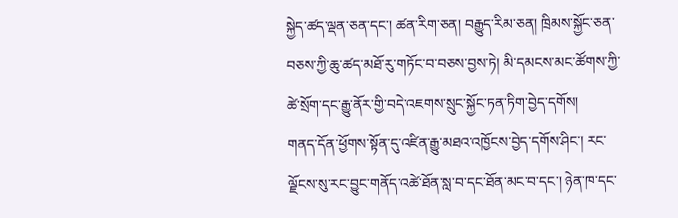སྐྱེད་ཚད་ལྡན་ཅན་དང་། ཚན་རིག་ཅན། བརྒྱུད་རིམ་ཅན། ཁྲིམས་སྐྱོང་ཅན་བཅས་ཀྱི་ཆུ་ཚད་མཐོ་རུ་གཏོང་བ་བཅས་བྱས་ཏེ། མི་དམངས་མང་ཚོགས་ཀྱི་ཚེ་སྲོག་དང་རྒྱུ་ནོར་གྱི་བདེ་འཇགས་སྲུང་སྐྱོང་ཏན་ཏིག་བྱེད་དགོས།
གནད་དོན་ཕྱོགས་སྟོན་དུ་འཛིན་རྒྱུ་མཐའ་འཁྱོངས་བྱེད་དགོས་ཤིང་། རང་ལྗོངས་སུ་རང་བྱུང་གནོད་འཚེ་ཐོན་སླ་བ་དང་ཐོན་མང་བ་དང་། ཉེན་ཁ་དང་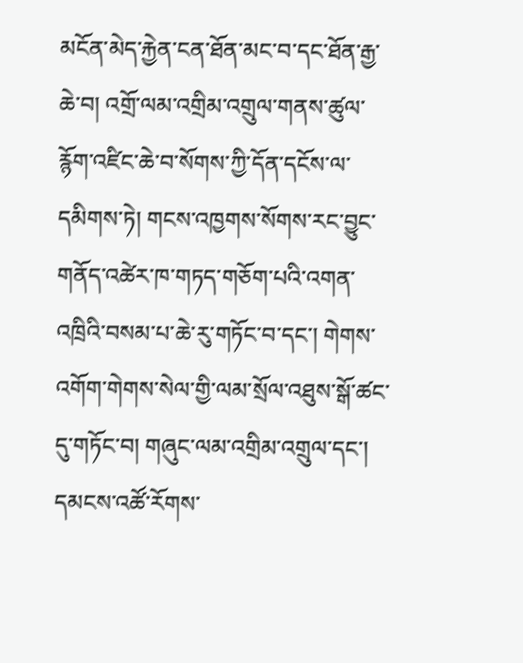མངོན་མེད་རྐྱེན་ངན་ཐོན་མང་བ་དང་ཐོན་རྒྱ་ཆེ་བ། འགྲོ་ལམ་འགྲིམ་འགྲུལ་གནས་ཚུལ་རྙོག་འཛིང་ཆེ་བ་སོགས་ཀྱི་དོན་དངོས་ལ་དམིགས་ཏེ། གངས་འཁྱགས་སོགས་རང་བྱུང་གནོད་འཚེར་ཁ་གཏད་གཅོག་པའི་འགན་འཁྲིའི་བསམ་པ་ཆེ་རུ་གཏོང་བ་དང་། གེགས་འགོག་གེགས་སེལ་གྱི་ལམ་སྲོལ་འཐུས་སྒོ་ཚང་དུ་གཏོང་བ། གཞུང་ལམ་འགྲིམ་འགྲུལ་དང་། དམངས་འཚོ་རོགས་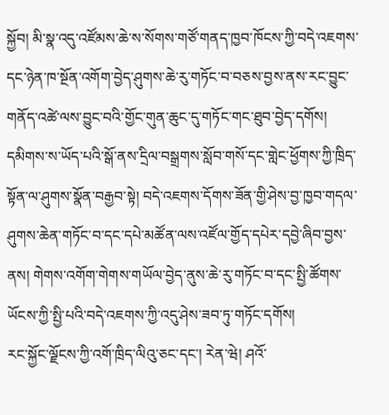སྐྱོབ། མི་སྣ་འདུ་འཛོམས་ཆེ་ས་སོགས་གཙོ་གནད་ཁྱབ་ཁོངས་ཀྱི་བདེ་འཇགས་དང་ཉེན་ཁ་སྔོན་འགོག་བྱེད་ཤུགས་ཆེ་རུ་གཏོང་བ་བཅས་བྱས་ནས་རང་བྱུང་གནོད་འཚེ་ལས་བྱུང་བའི་གྱོང་གུན་ཆུང་དུ་གཏོང་གང་ཐུབ་བྱེད་དགོས། དམིགས་ས་ཡོད་པའི་སྒོ་ནས་དྲིལ་བསྒྲགས་སློབ་གསོ་དང་གླེང་ཕྱོགས་ཀྱི་ཁྲིད་སྟོན་ལ་ཤུགས་སྣོན་བརྒྱབ་སྟེ། བདེ་འཇགས་དོགས་ཟོན་གྱི་ཤེས་བྱ་ཁྱབ་གདལ་ཤུགས་ཆེན་གཏོང་བ་དང་དཔེ་མཚོན་ལས་འཛོལ་གྱོད་དཔེར་དབྱེ་ཞིབ་བྱས་ནས། གེགས་འགོག་གེགས་གཡོལ་བྱེད་ནུས་ཆེ་རུ་གཏོང་བ་དང་སྤྱི་ཚོགས་ཡོངས་ཀྱི་སྤྱི་པའི་བདེ་འཇགས་ཀྱི་འདུ་ཤེས་ཟབ་ཏུ་གཏོང་དགོས།
རང་སྐྱོང་ལྗོངས་ཀྱི་འགོ་ཁྲིད་ལིའུ་ཅང་དང་། རེན་ཝེ། ཤའོ་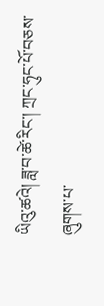ཡིའུ་ཚའེ། ཟླ་བ་ཚེ་རིང་། ཀྲང་ཧུང་པོ་བཅས་ཞུགས་པ་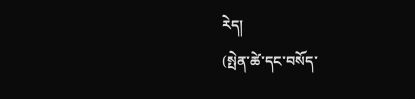རེད།
(སྤེན་ཚེ་དང་བསོད་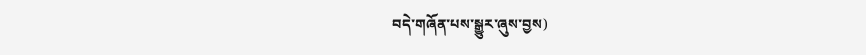བདེ་གཞོན་པས་སྒྱུར་ཞུས་བྱས)